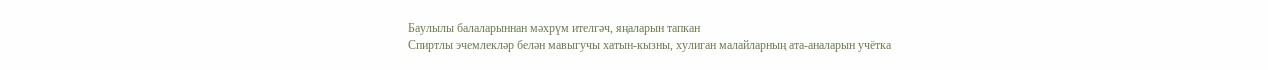Баулылы балаларыннан мәхрүм ителгәч, яңаларын тапкан
Спиртлы эчемлекләр белән мавыгучы хатын-кызны, хулиган малайларның ата-аналарын учётка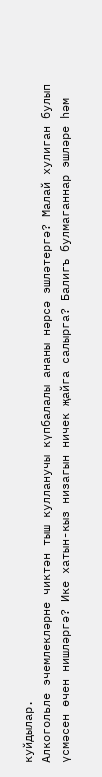куйдылар.
Алкогольле эчемлекләрне чиктән тыш кулланучы күпбалалы ананы нәрсә эшләтергә? Малай хулиган булып үсмәсен өчен нишләргә? Ике хатын-кыз низагын ничек җайга салырга? Балигъ булмаганнар эшләре һәм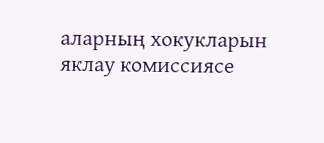аларның хокукларын яклау комиссиясе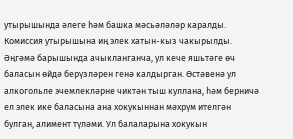утырышында әлеге һәм башка мәсьәләләр каралды.
Комиссия утырышына иң элек хатын-кыз чакырылды. Әңгәмә барышында ачыкланганча, ул кече яшьтәге өч баласын өйдә берүзләрен генә калдырган. Өстәвенә ул алкогольле эчемлекләрне чиктән тыш куллана, һәм берничә ел элек ике баласына ана хокукыннан мәхрүм ителгән булган, алимент түләми. Ул балаларына хокукын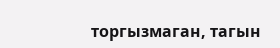торгызмаган, тагын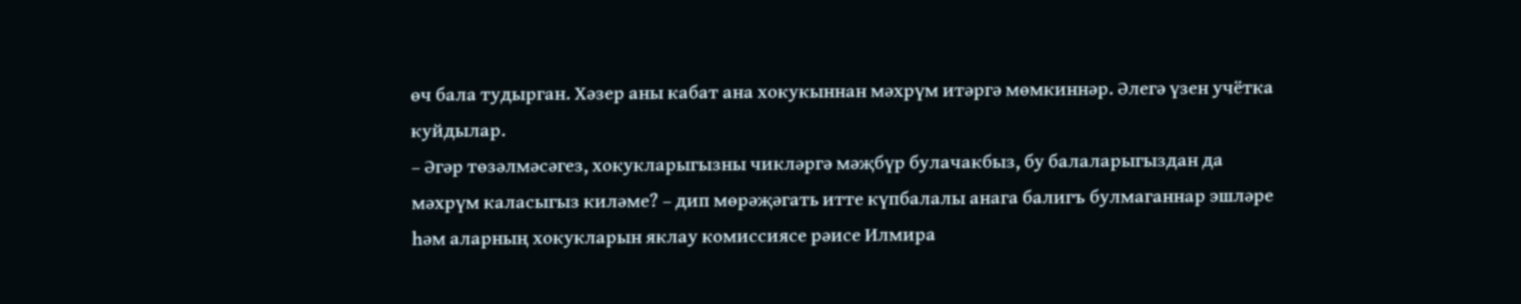өч бала тудырган. Хәзер аны кабат ана хокукыннан мәхрүм итәргә мөмкиннәр. Әлегә үзен учётка куйдылар.
– Әгәр төзәлмәсәгез, хокукларыгызны чикләргә мәҗбүр булачакбыз, бу балаларыгыздан да мәхрүм каласыгыз киләме? – дип мөрәҗәгать итте күпбалалы анага балигъ булмаганнар эшләре һәм аларның хокукларын яклау комиссиясе рәисе Илмира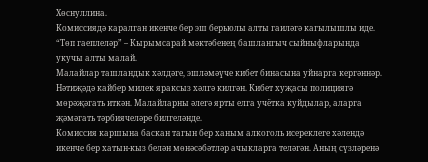Хөснуллина.
Комиссиядә каралган икенче бер эш берьюлы алты гаиләгә кагылышлы иде. “Төп гаеплеләр” – Кырымсарай мәктәбенең башлангыч сыйныфларында укучы алты малай.
Малайлар ташландык хәлдәге, эшләмәүче кибет бинасына уйнарга кергәннәр. Нәтиҗәдә кайбер милек яраксыз хәлгә килгән. Кибет хуҗасы полициягә мөрәҗәгать иткән. Малайларны әлегә ярты елга учётка куйдылар, аларга җәмәгать тәрбиячеләре билгеләнде.
Комиссия каршына баскан тагын бер ханым алкоголь исереклеге хәлендә икенче бер хатын-кыз белән мөнәсәбәтләр ачыкларга теләгән. Аның сүзләренә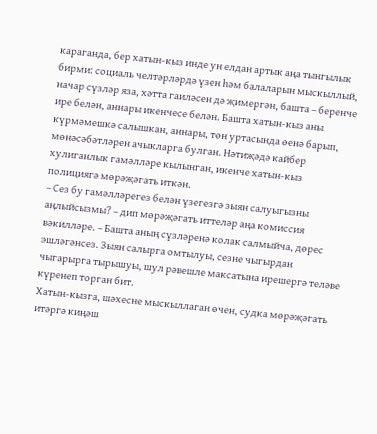караганда, бер хатын-кыз инде ун елдан артык аңа тынгылык бирми: социаль челтәрләрдә үзен һәм балаларын мыскыллый, начар сүзләр яза, хәтта гаиләсен дә җимергән, башта – беренче ире белән, аннары икенчесе белән. Башта хатын-кыз аны күрмәмешкә салышкан, аннары, төн уртасында өенә барып, мөнәсәбәтләрен ачыкларга булган. Нәтиҗәдә кайбер хулиганлык гамәлләре кылынган, икенче хатын-кыз полициягә мөрәҗәгать иткән.
– Сез бу гамәлләрегез белән үзегезгә зыян салуыгызны аңлыйсызмы? – дип мөрәҗәгать иттеләр аңа комиссия вәкилләре. – Башта аның сүзләренә колак салмыйча, дөрес эшләгәнсез. Зыян салырга омтылуы, сезне чыгырдан чыгарырга тырышуы, шул рәвешле максатына ирешергә теләве күренеп торган бит.
Хатын-кызга, шәхесне мыскыллаган өчен, судка мөрәҗәгать итәргә киңәш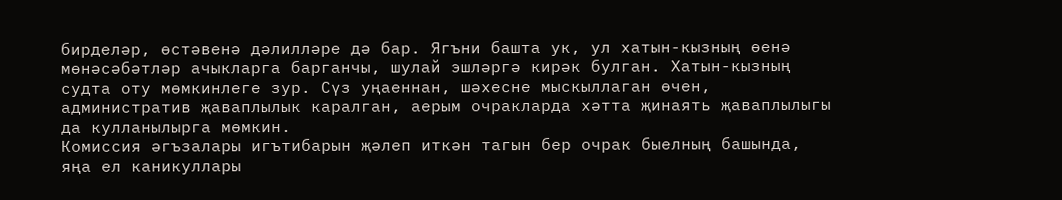бирделәр, өстәвенә дәлилләре дә бар. Ягъни башта ук, ул хатын-кызның өенә мөнәсәбәтләр ачыкларга барганчы, шулай эшләргә кирәк булган. Хатын-кызның судта оту мөмкинлеге зур. Сүз уңаеннан, шәхесне мыскыллаган өчен, административ җаваплылык каралган, аерым очракларда хәтта җинаять җаваплылыгы да кулланылырга мөмкин.
Комиссия әгъзалары игътибарын җәлеп иткән тагын бер очрак быелның башында, яңа ел каникуллары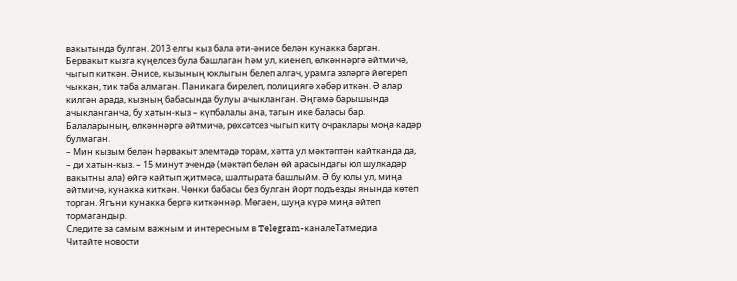вакытында булган. 2013 елгы кыз бала әти-әнисе белән кунакка барган. Бервакыт кызга күңелсез була башлаган һәм ул, киенеп, өлкәннәргә әйтмичә, чыгып киткән. Әнисе, кызының юклыгын белеп алгач, урамга эзләргә йөгереп чыккан, тик таба алмаган. Паникага бирелеп, полициягә хәбәр иткән. Ә алар килгән арада, кызның бабасында булуы ачыкланган. Әңгәмә барышында ачыкланганча, бу хатын-кыз – күпбалалы ана, тагын ике баласы бар. Балаларының, өлкәннәргә әйтмичә, рөхсәтсез чыгып китү очраклары моңа кадәр булмаган.
– Мин кызым белән һәрвакыт элемтәдә торам, хәтта ул мәктәптән кайтканда да, – ди хатын-кыз. – 15 минут эчендә (мәктәп белән өй арасындагы юл шулкадәр вакытны ала) өйгә кайтып җитмәсә, шалтырата башлыйм. Ә бу юлы ул, миңа әйтмичә, кунакка киткән. Чөнки бабасы без булган йорт подъезды янында көтеп торган. Ягъни кунакка бергә киткәннәр. Мөгаен, шуңа күрә миңа әйтеп тормагандыр.
Следите за самым важным и интересным в Telegram-каналеТатмедиа
Читайте новости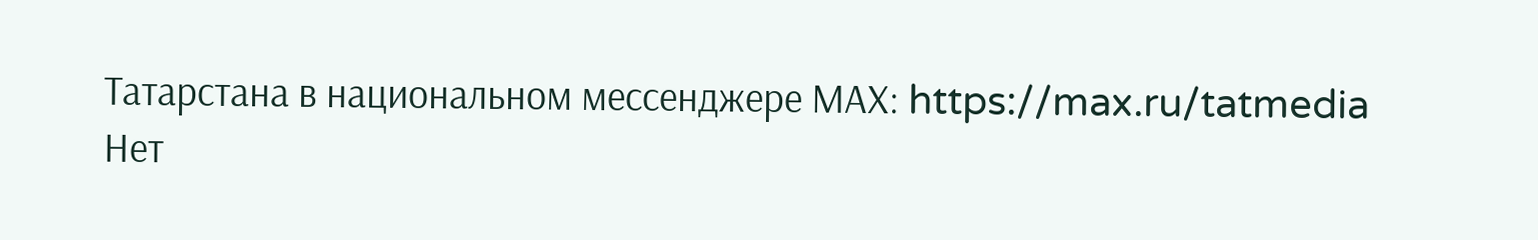Татарстана в национальном мессенджере MАХ: https://max.ru/tatmedia
Нет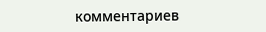комментариев